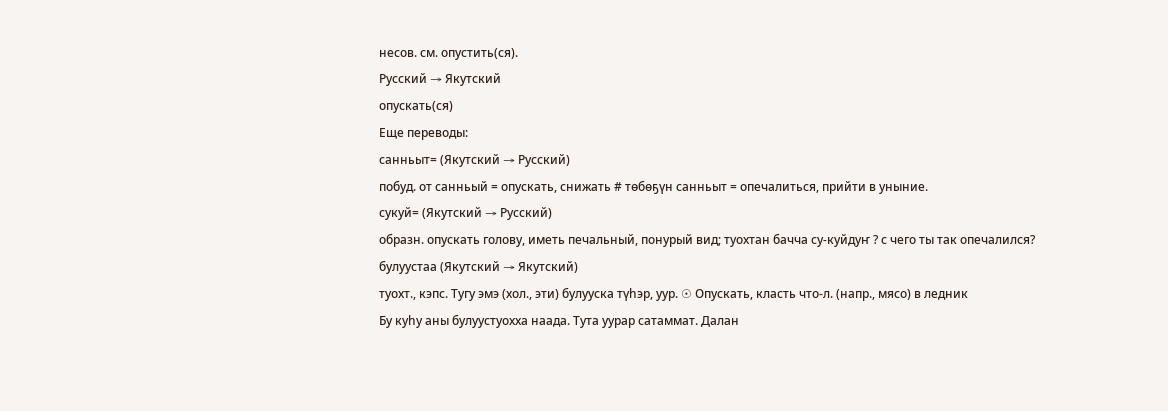несов. см. опустить(ся).
Русский → Якутский
опускать(ся)
Еще переводы:
санньыт= (Якутский → Русский)
побуд. от санньый = опускать, снижать # төбөҕүн санньыт = опечалиться, прийти в уныние.
сукуй= (Якутский → Русский)
образн. опускать голову, иметь печальный, понурый вид; туохтан бачча су-куйдуҥ ? с чего ты так опечалился?
булуустаа (Якутский → Якутский)
туохт., кэпс. Тугу эмэ (хол., эти) булууска түһэр, уур. ☉ Опускать, класть что-л. (напр., мясо) в ледник
Бу куһу аны булуустуохха наада. Тута уурар сатаммат. Далан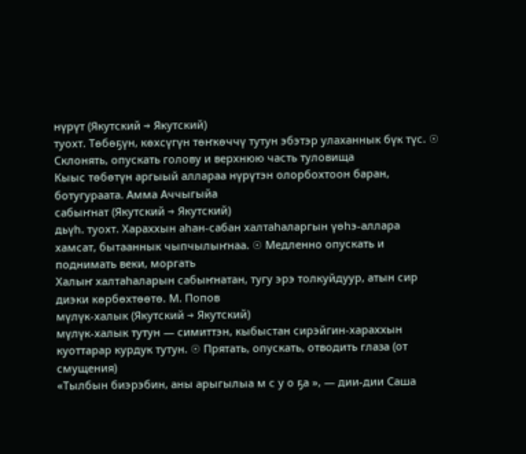нүрүт (Якутский → Якутский)
туохт. Төбөҕүн, көхсүгүн төҥкөччү тутун эбэтэр улаханнык бүк түс. ☉ Склонять, опускать голову и верхнюю часть туловища
Кыыс төбөтүн аргыый аллараа нүрүтэн олорбохтоон баран, ботугураата. Амма Аччыгыйа
сабыҥнат (Якутский → Якутский)
дьүһ. туохт. Хараххын аһан-сабан халтаһаларгын үөһэ-аллара хамсат, бытааннык чыпчылыҥнаа. ☉ Медленно опускать и поднимать веки, моргать
Халыҥ халтаһаларын сабыҥнатан, тугу эрэ толкуйдуур, атын сир диэки көрбөхтөөтө. М. Попов
мүлүк-халык (Якутский → Якутский)
мүлүк-халык тутун — симиттэн, кыбыстан сирэйгин-хараххын куоттарар курдук тутун. ☉ Прятать, опускать, отводить глаза (от смущения)
«Тылбын биэрэбин, аны арыгылыа м с у о ҕа », — дии-дии Саша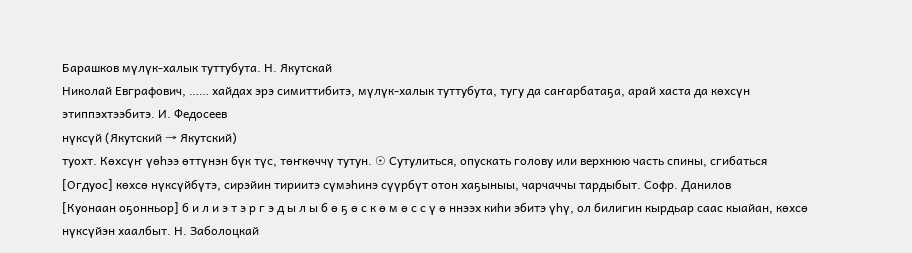Барашков мүлүк-халык туттубута. Н. Якутскай
Николай Евграфович, …… хайдах эрэ симиттибитэ, мүлүк-халык туттубута, тугу да саҥарбатаҕа, арай хаста да көхсүн этиппэхтээбитэ. И. Федосеев
нүксүй (Якутский → Якутский)
туохт. Көхсүҥ үөһээ өттүнэн бүк түс, төҥкөччү тутун. ☉ Сутулиться, опускать голову или верхнюю часть спины, сгибаться
[Огдуос] көхсө нүксүйбүтэ, сирэйин тириитэ сүмэһинэ сүүрбүт отон хаҕыныы, чарчаччы тардыбыт. Софр. Данилов
[Куонаан оҕонньор] б и л и э т э р г э д ы л ы б ө ҕ ө с к ө м ө с с ү ө ннээх киһи эбитэ үһү, ол билигин кырдьар саас кыайан, көхсө нүксүйэн хаалбыт. Н. Заболоцкай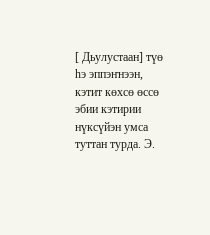[ Дьулустаан] түө һэ эппэҥнээн, кэтит көхсө өссө эбии кэтирии нүксүйэн умса туттан турда. Э.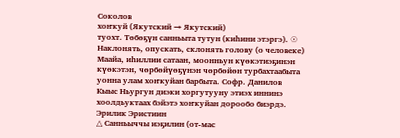Соколов
хоҥкуй (Якутский → Якутский)
туохт. Төбөҕүн санньыта тутун (киһини этэргэ). ☉ Наклонять, опускать, склонять голову (о человеке)
Маайа, иһиллии сатаан, моонньун күөкэтиэҕинэн күөкэтэн, чөрбөйүөҕүнэн чөрбөйөн турбахтаабыта уонна улам хоҥкуйан барбыта. Софр. Данилов
Кыыс Ньургун диэки хоргутууну этиэх иннинэ хоолдьуктаах бэйэтэ хоҥкуйан дорообо биэрдэ. Эрилик Эристиин
△ Санньыччы иэҕилин (от-мас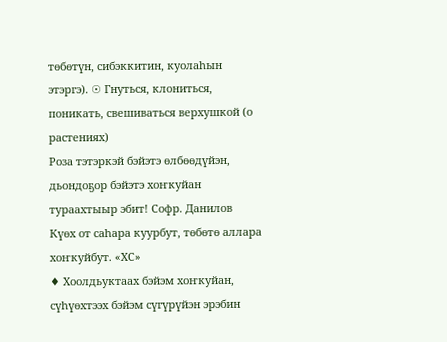төбөтүн, сибэккитин, куолаһын этэргэ). ☉ Гнуться, клониться, поникать, свешиваться верхушкой (о растениях)
Роза тэтэркэй бэйэтэ өлбөөдүйэн, дьондоҕор бэйэтэ хоҥкуйан тураахтыыр эбит! Софр. Данилов
Күөх от саһара куурбут, төбөтө аллара хоҥкуйбут. «ХС»
♦ Хоолдьуктаах бэйэм хоҥкуйан, сүһүөхтээх бэйэм сүгүрүйэн эрэбин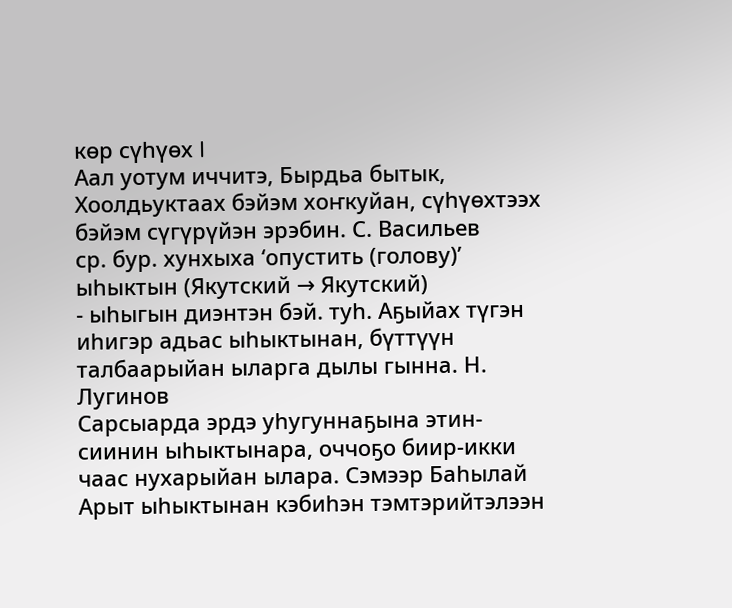көр сүһүөх I
Аал уотум иччитэ, Бырдьа бытык, Хоолдьуктаах бэйэм хоҥкуйан, сүһүөхтээх бэйэм сүгүрүйэн эрэбин. С. Васильев
ср. бур. хунхыха ‘опустить (голову)’
ыһыктын (Якутский → Якутский)
- ыһыгын диэнтэн бэй. туһ. Аҕыйах түгэн иһигэр адьас ыһыктынан, бүттүүн талбаарыйан ыларга дылы гынна. Н. Лугинов
Сарсыарда эрдэ уһугуннаҕына этин-сиинин ыһыктынара, оччоҕо биир-икки чаас нухарыйан ылара. Сэмээр Баһылай
Арыт ыһыктынан кэбиһэн тэмтэрийтэлээн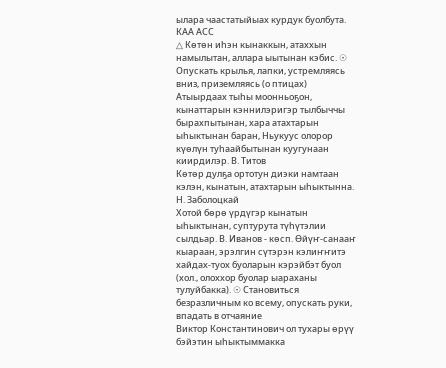ылара чаастатыйыах курдук буолбута. КАА АСС
△ Көтөн иһэн кынаккын, атаххын намылытан, аллара ыытынан кэбис. ☉ Опускать крылья, лапки, устремляясь вниз, приземляясь (о птицах)
Атыырдаах тыһы моонньоҕон, кынаттарын кэннилэригэр тылбыччы бырахпытынан, хара атахтарын ыһыктынан баран, Ньукуус олорор күөлүн туһаайбытынан куугунаан киирдилэр. В. Титов
Көтөр дулҕа ортотун диэки намтаан кэлэн, кынатын, атахтарын ыһыктынна. Н. Заболоцкай
Хотой бөрө үрдүгэр кынатын ыһыктынан, суптурута түһүтэлии сылдьар. В. Иванов - көсп. Өйүҥ-санааҥ кыараан, эрэлгин сүтэрэн кэлиҥҥитэ хайдах-туох буоларын кэрэйбэт буол (хол., олоххор буолар ыараханы тулуйбакка). ☉ Становиться безразличным ко всему, опускать руки, впадать в отчаяние
Виктор Константинович ол тухары өрүү бэйэтин ыһыктыммакка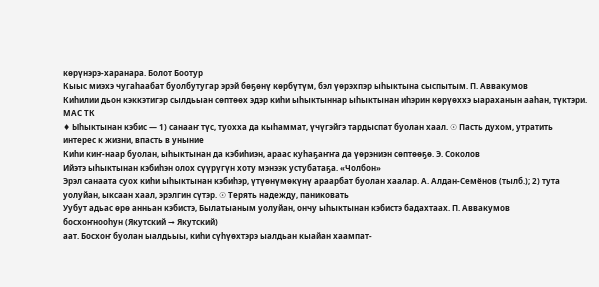көрүнэрэ-харанара. Болот Боотур
Кыыс миэхэ чугаһаабат буолбутугар эрэй бөҕөнү көрбүтүм, бэл үөрэхпэр ыһыктына сыспытым. П. Аввакумов
Киһилии дьон кэккэтигэр сылдьыан сөптөөх эдэр киһи ыһыктыннар ыһыктынан иһэрин көрүөххэ ыараханын ааһан, түктэри. МАС ТК
♦ Ыһыктынан кэбис — 1) санааҥ түс, туохха да кыһаммат, үчүгэйгэ тардыспат буолан хаал. ☉ Пасть духом, утратить интерес к жизни, впасть в уныние
Киһи киҥ-наар буолан, ыһыктынан да кэбиһиэн, араас куһаҕаҥҥа да үөрэниэн сөптөөҕө. Э. Соколов
Ийэтэ ыһыктынан кэбиһэн олох сүүрүгүн хоту мэнээк устубатаҕа. «Чолбон»
Эрэл санаата суох киһи ыһыктынан кэбиһэр, үтүөнүмөкүнү араарбат буолан хаалар. А. Алдан-Семёнов (тылб.); 2) тута уолуйан, ыксаан хаал, эрэлгин сүтэр. ☉ Терять надежду, паниковать
Уубут адьас өрө анньан кэбистэ, Былатыаным уолуйан, ончу ыһыктынан кэбистэ бадахтаах. П. Аввакумов
босхоҥнооһун (Якутский → Якутский)
аат. Босхоҥ буолан ыалдьыы, киһи сүһүөхтэрэ ыалдьан кыайан хаампат-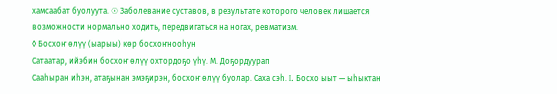хамсаабат буолуута. ☉ Заболевание суставов, в результате которого человек лишается возможности нормально ходить, передвигаться на ногах, ревматизм.
◊ Босхоҥ өлүү (ыарыы) көр босхоҥнооһун
Сатаатар, ийэбин босхоҥ өлүү охтордоҕо үһү. М. Доҕордуурап
Сааһыран иһэн, атаҕынан эмэҕирэн, босхоҥ өлүү буолар. Саха сэһ. I. Босхо ыыт — ыһыктан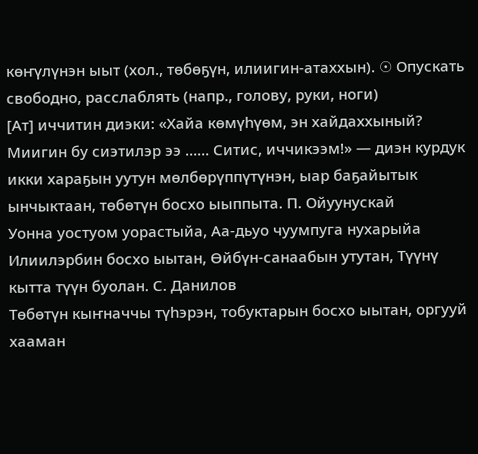көҥүлүнэн ыыт (хол., төбөҕүн, илиигин-атаххын). ☉ Опускать свободно, расслаблять (напр., голову, руки, ноги)
[Ат] иччитин диэки: «Хайа көмүһүөм, эн хайдаххыный? Миигин бу сиэтилэр ээ …… Ситис, иччикээм!» — диэн курдук икки хараҕын уутун мөлбөрүппүтүнэн, ыар баҕайытык ынчыктаан, төбөтүн босхо ыыппыта. П. Ойуунускай
Уонна уостуом уорастыйа, Аа-дьуо чуумпуга нухарыйа Илиилэрбин босхо ыытан, Өйбүн-санаабын утутан, Түүнү кытта түүн буолан. С. Данилов
Төбөтүн кыҥначчы түһэрэн, тобуктарын босхо ыытан, оргууй хааман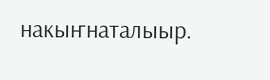накыҥнаталыыр.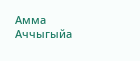Амма Аччыгыйа